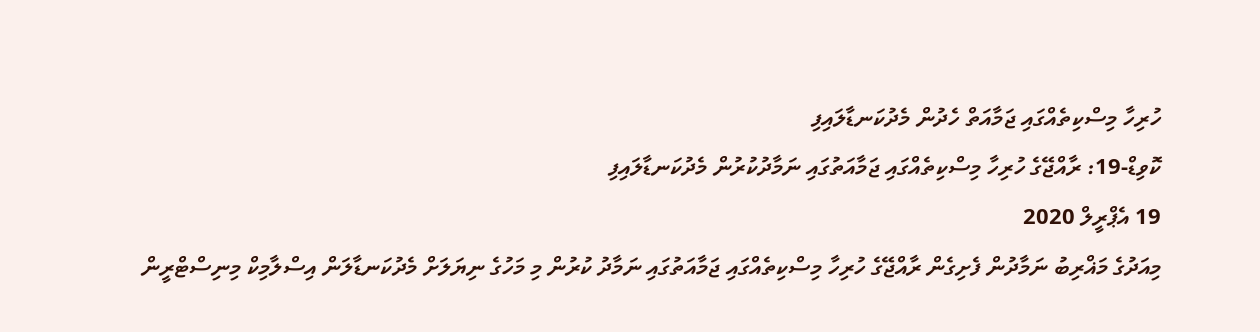ހުރިހާ މިސްކިތެއްގައި ޖަމާއަތް ހެދުން މެދުކަނޑާލައިފި
ކޮވިޑް-19: ރާއްޖޭގެ ހުރިހާ މިސްކިތެއްގައި ޖަމާއަތުގައި ނަމާދުކުރުން މެދުކަނޑާލައިފި
19 އެޕްރީލް 2020
މިއަދުގެ މަޣްރިބު ނަމާދުން ފެށިގެން ރާއްޖޭގެ ހުރިހާ މިސްކިތެއްގައި ޖަމާއަތުގައި ނަމާދު ކުރުން މި މަހުގެ ނިޔަލަށް މެދުކަނޑާލަން އިސްލާމިކް މިނިސްޓްރީން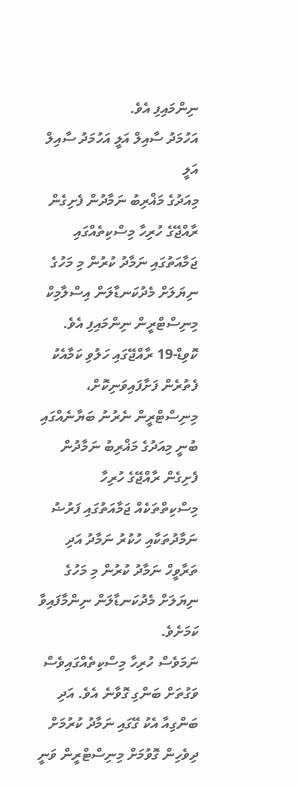ނިންމައިފި އެވެ.
އަހުމަދު ސާއިލް އަލީ އަހުމަދު ސާއިލް އަލީ
މިއަދުގެ މަޣްރިބު ނަމާދުން ފެށިގެން ރާއްޖޭގެ ހުރިހާ މިސްކިތެއްގައި ޖަމާއަތުގައި ނަމާދު ކުރުން މި މަހުގެ ނިޔަލަށް މެދުކަނޑާލަން އިސްލާމިކް މިނިސްޓްރީން ނިންމައިފި އެވެ.
ކޮވިޑް-19 ރާއްޖޭގައި ހަލުވި ކަމާއެކު ފެތުރެން ފަށާފައިވަނިކޮށް، މިނިސްޓްރީން ނެރުނު ބަޔާނެއްގައި ބުނީ މިއަދުގެ މަޣްރިބު ނަމާދުން ފެށިގެން ރާއްޖޭގެ ހުރިހާ މިސްކިތްތަކެއް ޖަމާއަތުގައި ފަރުޟު ނަމާދުތަކާއި ހުކުރު ނަމާދު އަދި ތަރާވީހް ނަމާދު ކުރުން މި މަހުގެ ނިޔަލަށް މެދުކަނޑާލަން ނިންމާފައިވާ ކަމަށެވެ.
ނަމަވެސް ހުރިހާ މިސްކިތެއްގައިވެސް ވަގުތަށް ބަންގި ގޮވާނެ އެވެ. އަދި ބަންގިއާ އެކު ގޭގައި ނަމާދު ކުރުމަށް ދިވެހިން ގޮވުމަށް މިނިސްޓްރީން ވަނީ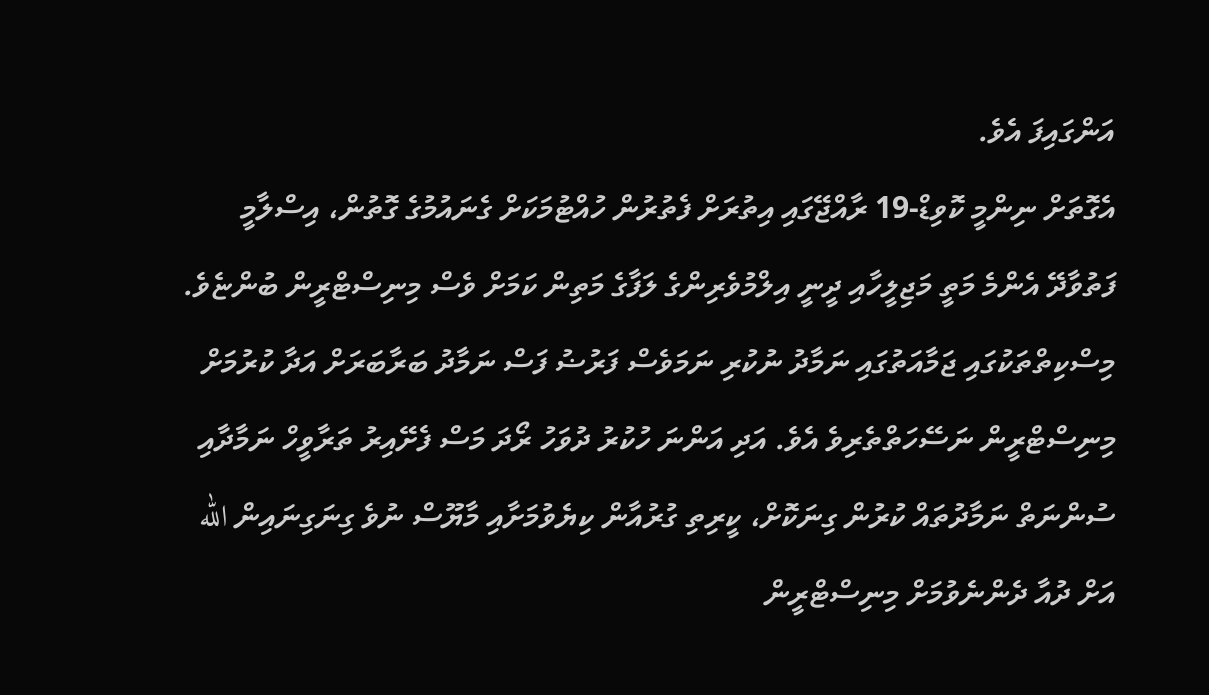އަންގައިފަ އެވެ.
އެގޮތަށް ނިންމީ ކޮވިޑް-19 ރާއްޖޭގައި އިތުރަށް ފެތުރުން ހުއްޓުމަކަށް ގެނައުމުގެ ގޮތުން، އިސްލާމީ ފަތުވާދޭ އެންމެ މަތީ މަޖިލީހާއި ދީނީ އިލްމުވެރިންގެ ލަފާގެ މަތިން ކަމަށް ވެސް މިނިސްޓްރީން ބުންޏެވެ.
މިސްކިތްތަކުގައި ޖަމާއަތުގައި ނަމާދު ނުކުރި ނަމަވެސް ފަރުޟު ފަސް ނަމާދު ބަރާބަރަށް އަދާ ކުރުމަށް މިނިސްޓްރީން ނަސޭހަތްތެރިވެ އެވެ. އަދި އަންނަ ހުކުރު ދުވަހު ރޯދަ މަސް ފެށޭއިރު ތަރާވީހް ނަމާދާއި ސުންނަތް ނަމާދުތައް ކުރުން ގިނަކޮށް، ކީރިތި ގުރުއާން ކިޔެވުމަށާއި މާޔޫސް ނުވެ ގިނަގިނައިން الله އަށް ދުއާ ދެންނެވުމަށް މިނިސްޓްރީން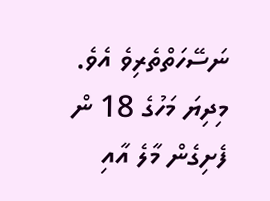ނަސޭހަތްތެރިވެ އެވެ.
މިދިޔަ މަހުގެ 18 ން ފެށިގެން މާލެ އާއި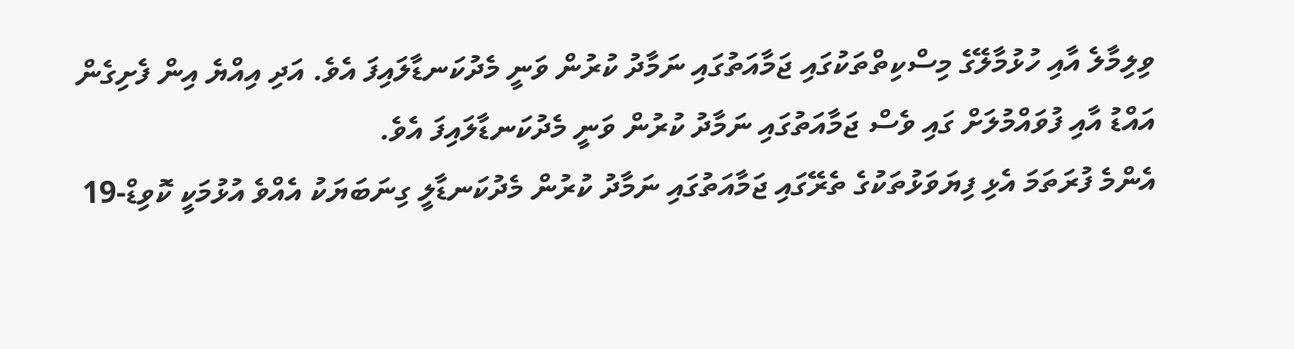ވިލިމާލެ އާއި ހުޅުމާލޭގެ މިސްކިތްތަކުގައި ޖަމާއަތުގައި ނަމާދު ކުރުން ވަނީ މެދުކަނޑާލައިފަ އެވެ. އަދި އިއްޔެ އިން ފެށިގެން އައްޑު އާއި ފުވައްމުލަށް ގައި ވެސް ޖަމާއަތުގައި ނަމާދު ކުރުން ވަނީ މެދުކަނޑާލައިފަ އެވެ.
އެންމެ ފުރަތަމަ އެޅި ފިޔަވަޅުތަކުގެ ތެރޭގައި ޖަމާއަތުގައި ނަމާދު ކުރުން މެދުކަނޑާލީ ގިނަބަޔަކު އެއްވެ އުޅުމަކީ ކޮވިޑް-19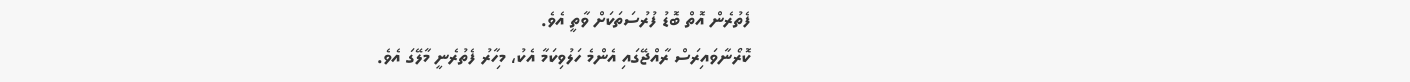ފެތުރެން އޮތް ބޮޑު ފުރުސަތަކަށް ވާތީ އެވެ.
ކޮރޯނާވައިރަސް ރާއްޖޭގައި އެންމެ ހަލުވިކަމާ އެކު، މިހާރު ފެތުރެނީ މާލޭގަ އެވެ.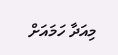މިއަދާ ހަމައަށް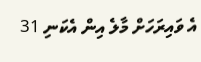އެ ވައިރަހަށް މާލެ އިން އެކަނި 31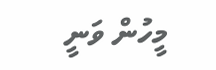މީހުން ވަނީ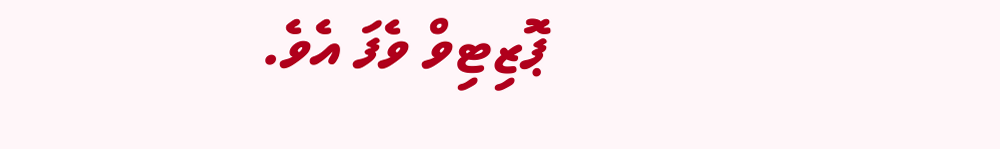ޕޮޒިޓިވް ވެފަ އެވެ.